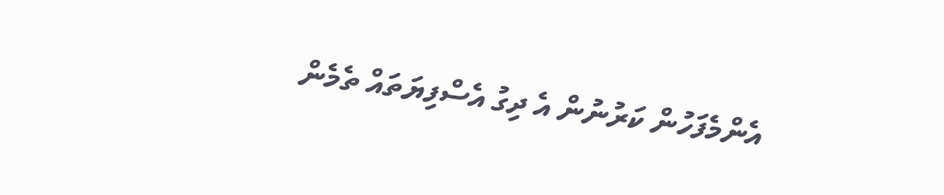އެންމެފަހުން ކަރުނުން އެ ދިގު އެސްފިޔަތައް ތެމެން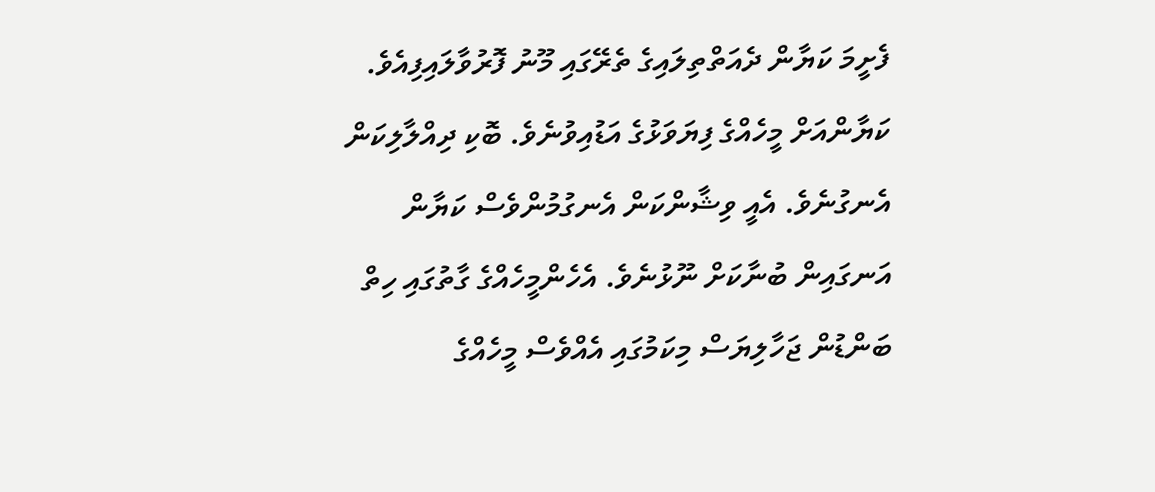ފެށީމަ ކަޔާން ދެއަތްތިލައިގެ ތެރޭގައި މޫނު ފޮރުވާލައިފިއެވެ. ކަޔާންއަށް މީހެއްގެ ފިޔަވަޅުގެ އަޑުއިވުނެވެ. ބޮކި ދިއްލާލިކަން އެނގުނެވެ. އެއީ ވިޝާންކަން އެނގުމުންވެސް ކަޔާން އަނގައިން ބުނާކަށް ނޫޅުނެވެ. އެހެންމީހެއްގެ ގާތުގައި ހިތް ބަންޑުން ޖަހާލިޔަސް މިކަމުގައި އެއްވެސް މީހެއްގެ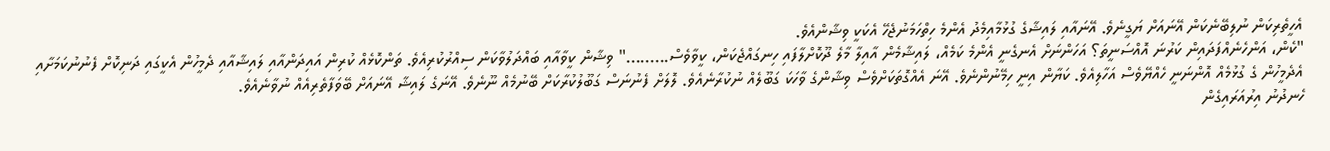އެހީތެރިކަން ނުލިބޭނެކަން އޭނައަށް ޔަގީނެވެ. އޭނައާއި ލައިޝާގެ ގުޅުމާއިމެދު އެންމެ ހިތްހަމަނުޖެހޭ އެކަކީ ވިޝާންއެވެ.
"ކެން، އަންހެނެއްފަދައިން ކަރުނަ އޮއްސަނީތަ؟ އަހަންނަށް އެނގެނީ އެންމެ ކަމެއް، ލައިޝާމެން އާއިލާ މާލެ ދޫކޮށްލާފައި ހިނގައްޖެކަން، ކީވާވެސް........." ވިޝާން ކީވާއާއި ބައްދަލުވާކަން ސިއްރުކުރިއެވެ. ތަންކޮޅެއް ކުރިން އައިދަންއާއި ލައިޝާއާއި ދެމީހުން އެކީގައި ދަނިކޮށް ފެނުނުކަމަށާއި އެދެމީހުން ގެ ގުޅުމެއް އޮންނަނީ ހެއްޔޭވެސް އަހާލިއެވެ. ކަޔާން އިނީ ހިމޭނުންނެވެ. އޭނަ އެއްގޮތަކަށްވެސް ވިޝާންގެ ވާހަކަ ގަބޫލެއް ނުކުރާނެއެވެ. ލޮލަށް ފެނުނަސް ގަބޫލުކުރާކަށް ބޭނުމެއް ނޫނެވެ. އޭނަގެ ލައިޝާ އޭނައަށް ބޭވަފާތެރިއެއް ނުވާނެއެވެ.
ހެނދުނު އިރުއަރައިގެން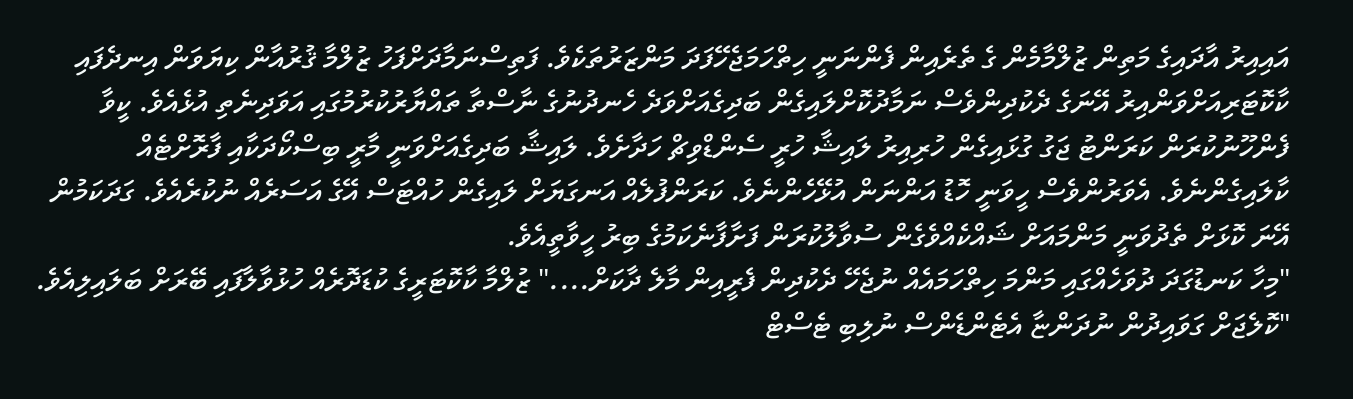އައިއިރު އާދައިގެ މަތިން ޒުލްމާމެން ގެ ތެރެއިން ފެންނަނީ ހިތްހަމަޖެހޭފަދަ މަންޒަރުތަކެވެ. ފަތިސްނަމާދަށްފަހު ޒުލްމާ ޤުރުއާން ކިޔަވަން އިނދެފައި ކާކޮޓަރިއަށްވަންއިރު އޭނަގެ ދެކުދިންވެސް ނަމާދުކޮށްލައިގެން ބަދިގެއަށްވަދެ ހެނދުނުގެ ނާސްތާ ތައްޔާރުކުރުމުގައި އަވަދިނެތި އުޅެއެވެ. ކީވާ ފެންހޫނުކުރަން ކަރަންޓު ޖަގު ގުޅައިގެން ހުރިއިރު ލައިޝާ ހުރީ ސެންޑްވިޗް ހަދާށެވެ. ލައިޝާ ބަދިގެއަށްވަނީ މާރީ ބިސްކޯދަކާއި ފާރޮށްޓެއް ކާލައިގެންނެވެ. އެވަރުންވެސް ހީވަނީ ހޮޑު އަންނަން އުޅޭހެންނެވެ. ކަރަންފުލެއް އަނގަޔަށް ލައިގެން ހުއްޓަސް އޭގެ އަސަރެއް ނުކުރެއެވެ. ގަދަކަމުން އޭނަ ކޮޅަށް ތެދުވަނީ މަންމައަށް ޝައްކެއްވެގެން ސުވާލުކުރަން ފަށާފާނެކަމުގެ ބިރު ހީވާތީއެވެ.
"މިހާ ކަނޑުގަދަ ދުވަހެއްގައި މަންމަ ހިތްހަމައެއް ނުޖެހޭ ދެކުދިން ފެރީއިން މާލެ ދާކަށް...." ޒުލްމާ ކާކޮޓަރީގެ ކުޑަދޮރެއް ހުޅުވާލާފައި ބޭރަށް ބަލައިލިއެވެ.
"ކޮލެޖަށް ގަވައިދުން ނުދަންޏާ އެޓެންޑެންސް ނުލިބި ޓެސްޓް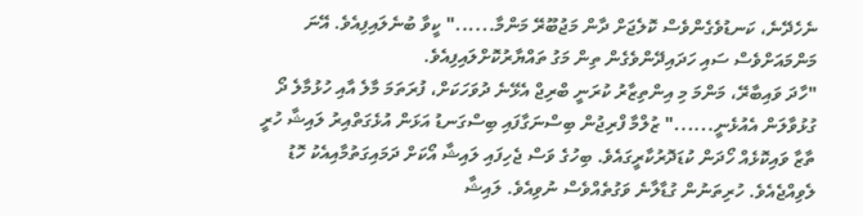ނެހެދޭނެ، ކަނޑުވެގެންވެސް ކޮލެޖަށް ދާން މަޖުބޫރޭ މަންމާ......" ކީވާ ބުނެލައިފިއެވެ. އޭނަ މަންމައަށްވެސް ސައި ހަދައިދޭންވެގެން ތިން މަގު ތައްޔާރުކޮށްލައިފިއެވެ.
"ހާދަ ވައިބާރޭ، މަންމަ މި އިންތިޒާރު ކުރަނީ ބްރިޖް އެޅޭނެ ދުވަހަކަށް، ފުރަތަމަ މާލެ އާއި ހުޅުމާލެ ދޯ ގުޅުވާލަން އެއުޅެނީ......" ޒުލްމާ ފްރިޖުން ބިސްނަގާފައި ބިސްގަނޑު އަޅަން އުޅެގަތްއިރު ލައިޝާ ހުރީ ތާޒާ ވައިކޮޅެއް ހޯދަން ކުޑަދޮރުކާރީގައެވެ. ބިހުގެ ވަސް ޖެހިފައި ލައިޝާ އޯކަށް ދަމައިގަތުމާއިއެކު ހޮޑު ލެވިއްޖެއެވެ. ހުރިތަނުން ގުޑާލާނެ ވަގުތެއްވެސް ނުވިއެވެ. ލައިޝާ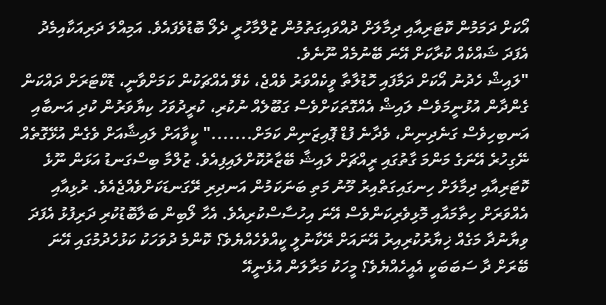އޯކަށް ދަމަމުން ކޮޓަރިއާއި ދިމާލަށް ދުއްވައިގަތުމުން ޒުލްމާހުރީ ދެލޯ ބޮޑުވެފައެވެ. އަމިއްލަ ދަރިއަކާއިމެދު އެފަދަ ޝައްކެއް ކުރާކަށް އޭނަ ބޭނުމެއް ނޫނެވެ.
"ލައިޝް ހެދުނު އޯކަށް ދަމާފައި ހޮޑުލާތާ ވީކެއްވަރު ވެއްޖެ، ކެވޭ އެއްޗަކުން ކަމަށްވާނީ، ޑޮކްޓަރަށް ދައްކަން ގެންދާން އުޅުނީމަވެސް ލައިޝް އެއްގޮތަކަށްވެސް ގަބޫލެއް ނުކުރި، ކުރީދުވަހު ކިޔާވަރުން ކުދި އަނބާއި އަނބިހިވެސް ގަނެދިނިން، ވެދާނެ ފުޑް ޕޮއިޒަނިން ކަމަށް......." ކީވާއަށް ލައިޝާއަށް ވެގެން އުޅޭގޮތެއް ނޭގިހުރެ އޭނަގެ މަންމަ ގާތުގައި ރީއްޗަށް ލައިޝާ ބޭޒާރުކޮށްލައިފިއެވެ. ޒުލްމާ ބިސްގަނޑު އަޅަން ނޫޅެ ކޮޓަރިއާއި ދިމާލަށް ހިނގައިގަތްއިރު މޫނު މަތި ބަނަކަމުން އަނދިރި ރޭގަނޑަކަށްވެއްޖެއެވެ. ރުޅިއާއި އެއްވަރަށް ހިތާމައާއި މޮޅިވެރިކަންވެސް އޭނަ އިހުސާސްކުރިއެވެ. އެހާ ލޯބިން ބަލާބޮޑުކުރި ދަރިފުޅު އެފަދަ ވިޔާނުދާ މަގެއް ޚިޔާރުކުރިއިރު އޭނައަށް ރޭކާނުލީ ކީއްވެހެއްޔެވެ؟ ކޮންމެ ދުވަހަކު ކަޅުހެދުމުގައި އޭނަ ބޭރަށް ދާ ސަބަބަކީ އެއީހެއްޔެވެ؟ މީހަކު މަރާލަން އުޅެނީއޭ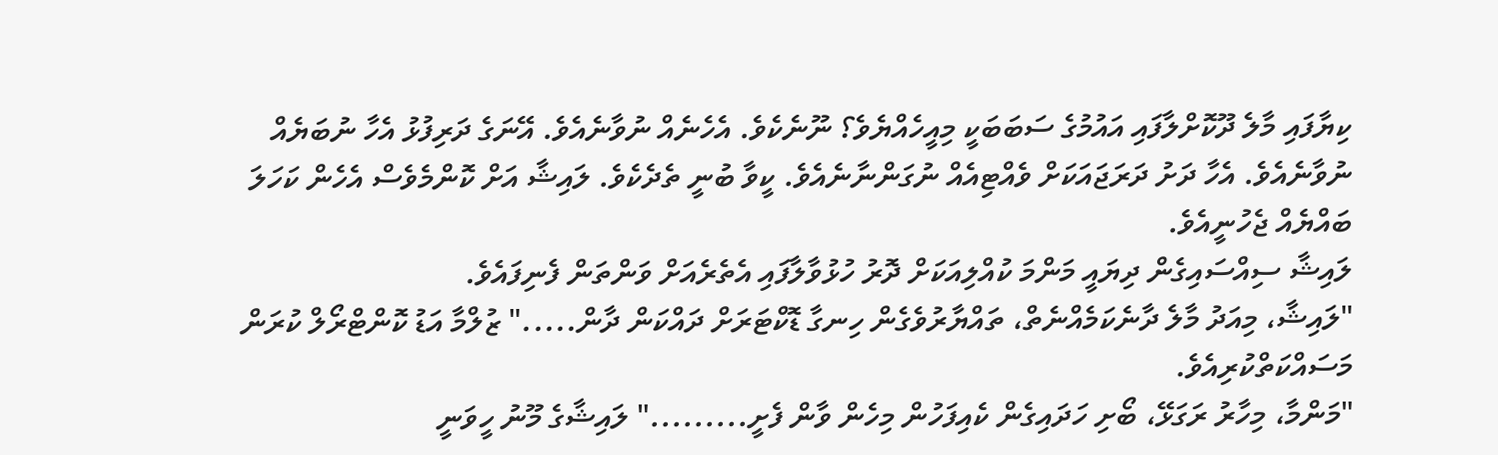ކިޔާފައި މާލެ ދޫކޮށްލާފައި އައުމުގެ ސަބަބަކީ މިއީހެއްޔެވެ؟ ނޫނެކެވެ. އެހެނެއް ނުވާނެއެވެ. އޭނަގެ ދަރިފުޅު އެހާ ނުބަޔެއް ނުވާނެއެވެ. އެހާ ދަށު ދަރަޖައަކަށް ވެއްޓިއެއް ނުގަންނާނެއެވެ. ކީވާ ބުނީ ތެދެކެވެ. ލައިޝާ އަށް ކޮންމެވެސް އެހެން ކަހަލަ ބައްޔެއް ޖެހުނީއެވެ.
ލައިޝާ ސިއްސައިގެން ދިޔައީ މަންމަ ކުއްލިއަކަށް ދޮރު ހުޅުވާލާފައި އެތެރެއަށް ވަންތަން ފެނިފައެވެ.
"ލައިޝާ، މިއަދު މާލެ ދާނެކަމެއްނެތް، ތައްޔާރުވެގެން ހިނގާ ޑޮކްޓަރަށް ދައްކަން ދާން....." ޒުލްމާ އަޑު ކޮންޓްރޯލް ކުރަން މަސައްކަތްކުރިއެވެ.
"މަންމާ، މިހާރު ރަގަޅޭ، ބޯށި ހަދައިގެން ކެއިފަހުން މިހެން ވާން ފެށީ........." ލައިޝާގެ މޫނު ހީވަނީ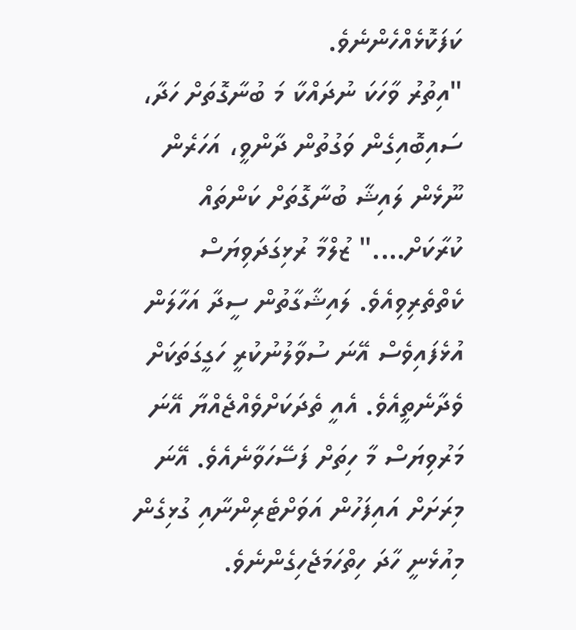ކަފަކޮޅެއްހެންނެވެ.
"އިތުރު ވާހަކަ ނުދައްކާ މަ ބުނާގޮތަށް ހަދާ، ސައިބޮއިގެން ވަގުތުން ދާންވީ، އަހަރެން ނޫޅެން ލައިޝާ ބުނާގޮތަށް ކަންތައް ކުރާކަށް...." ޒުލްމާ ރުޅިގަދަވިޔަސް ކެތްތެރިވިއެވެ. ލައިޝާގާތުން ސީދާ އަހާލަން އުޅެފައިވެސް އޭނަ ސުވާލުނުކުރީ ހަގީގަތަކަށް ވެދާނެތީއެވެ. އެއީ ތެދަކަށްވެއްޖެއްޔާ އޭނަ މަރުވިޔަސް މާ ހިތަށް ފަސޭހަވާނެއެވެ. އޭނަ މިރަށަށް އައިފަހުން އަވަށްޓެރިންނާއި ގުޅިގެން މިއުޅެނީ ހާދަ ހިތްހަމަޖެހިގެންނެވެ.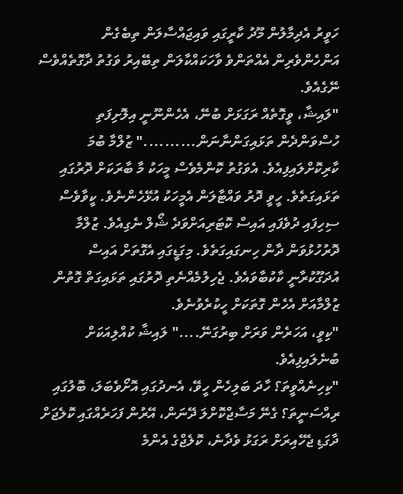ހަވީރު އެދިމާލުން މޫދު ކާރީގައި ވައިޖައްސާލަން ތިބެގެން އަންހެންވެރިން އެއްތަންވެ ވާހަކައްކާލަން ތިބޭއިރު ވަގުތު ދާގޮތެއްވެސް ނޭގެއެވެ.
"ލައިޝާ، ވީގޮތެއް ރަގަޅަށް ބުނޭ، އެހެންނޫނީ އިލޮށިފަތި ހުސްވަންދެން ތަޅައިގަންނާނަން.........." ޒުލްމާ ބުމަ ކާރިކޮށްލައިފިއެވެ. އެވަގުތު ކޮންމެވެސް މީހަކު މާ ބާރަކަށް ދޮރުގައި ތަޅައިގަތެވެ. ހީވީ ދޮރު ވައްޓާލަން އެމީހަކު އުޅޭހެންނެވެ. ކީވާވެސް ސިހިފައި ދުވެފައި އައިސް ކޮޓަރިއަށްވަދެ ޝޯލް ނެގިއެވެ. ޒުލްމާ ދޮރުހުޅުވަން ދާން ހިނގައިގަތެވެ. މިގަޑީގައި އެގޮތަށް އައިސް އުދަގޫކުރާނީ ކާކުބާވައެވެ. ޖެހިލުމެއްނެތި ދޮރުގައި ތަޅައިގަތް ގޮތުން ޒުލްމާއަށް އެހެން ގޮތަކަށް ހީކުރެވުނެވެ.
"ކިވީ، އަހަރެން ވަރަށް ބިރުގަނޭ...." ލައިޝާ ކުއްލިއަކަށް ބުނެލައިފިއެވެ.
"ކިހިނެއްވީތަ؟ ހާދަ ބަލިހެން ހީވޭ، އެނދުގައި އޮށޯވެބަލަ، ބޮލުގައި ރިއްސަނީތަ؟ ގެނޭ މަސާޖްކޮށްލަ ދޭނަން، އޭރުން ފަހަރެއްގައި ކޮލެޖަށް ދާގަޑި ޖެހޭއިރަށް ރަގަޅު ވެދާނެ، ކޮލެޖްގެ އެންމެ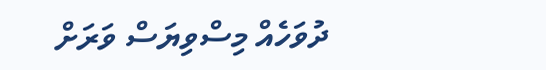ދުވަހެއް މިސްވިޔަސް ވަރަށް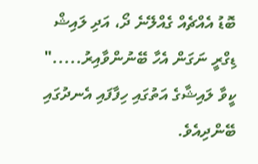ބޮޑު އެއްޗެއް ގެއްލޭނެ ދޯ، އަދި ލައިޝް ޑިގްރީ ނަގަން އެހާ ބޭނުންވާއިރު....." ކީވާ ލައިޝާގެ އަތުގައި ހިފާފައި އެނދުގައި ބޭންދިއެވެ.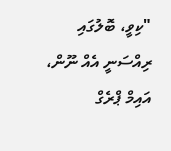"ކިވީ، ބޮލުގައި ރިއްސަނީ އެއް ނޫން، އައިމް ޕްރެގް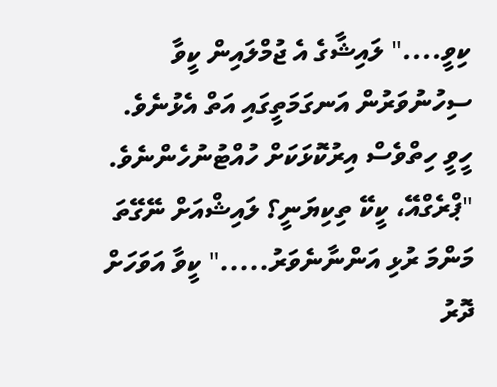ކިވީ...." ލައިޝާގެ އެ ޖުމްލައިން ކީވާ ސިހުނުވަރުން އަނގަމަތީގައި އަތް އެޅުނެވެ. ހީވީ ހިތްވެސް އިރުކޮޅަކަށް ހުއްޓުނުހެންނެވެ.
"ޕްރެގްއޭ، ކީކޭ ތިކިޔަނީ؟ ލައިޝްއަށް ނޭގޭތަ މަންމަ ރުޅި އަންނާނެވަރު....." ކީވާ އަވަހަށް ދޮރު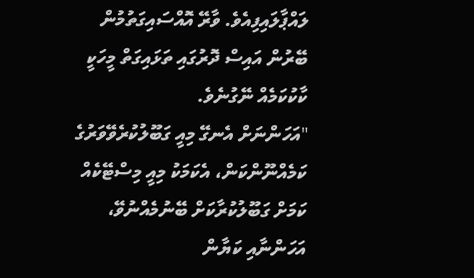ލައްޕާލައިފިއެވެ. ވާރޭ އޮއްސައިގަތުމުން ބޭރުން އައިސް ދޮރުގައި ތަޅައިގަތް މީހަކީ ކާކުކަމެއް ނޭގުނެވެ.
"އަހަންނަށް އެނގޭ މިއީ ގަބޫލުކުރެވޭވަރުގެ ކަމެއްނޫންކަން، އެކަމަކު މިއީ މިސްޓޭކެއް ކަމަށް ގަބޫލުކުރާކަށް ބޭނުމެއްނުވޭ، އަހަންނާއި ކަޔާން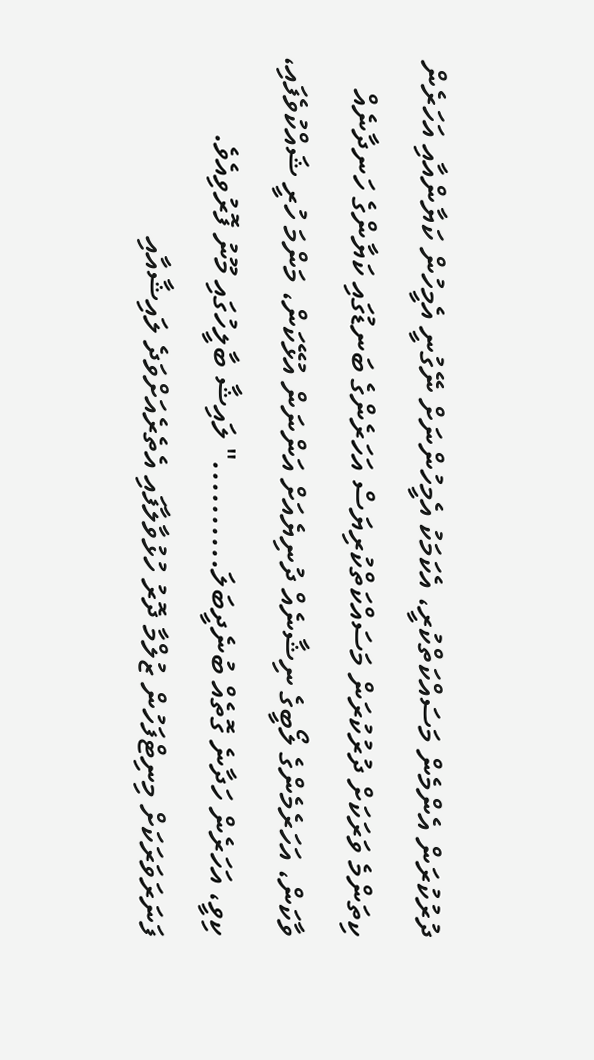ދުރުކުރަން އެންމެން މަސައްކަތްކުރީ، އެކަމަކު އެމީހުންނަށް ނޭގުނީ އެމީހުން ކަޔާންއާއި އަހަރެން ކިތަންމެ ވަރަކަށް ދުރުކުރަން މަސައްކަތްކުރިޔަސް އަހަރެންގެ ބަނޑުގައި ކަޔާންގެ ހަނދާނެއް ވާކަން، އަހަރެމެންގެ ލޯބީގެ ނިޝާނެއް ދުނިޔެއަށް އަންނަން އުޅޭކަން، މަންމަ ހުރީ ޝައްކުވެފައި، ކިވީ، އަހަރެން ހަދާނެ ގޮތެއް ބުނެދީބަލަ.........." ލައިޝާ ބާލީހުގައި މޫނު ފޮރުވިއެވެ.
ފަނަރަވަރަކަށް މިނިޓްފަހުން ޒުލްމާ ދޮރު ހުޅުވާލާފައި އެތެރެއަށްވަދެ ލައިޝާއާއި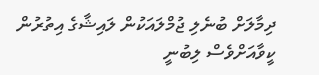ދިމާލަށް ބުނެލި ޖުމްލައަކުން ލައިޝާގެ އިތުރުން ކީވާއަށްވެސް ލިބުނީ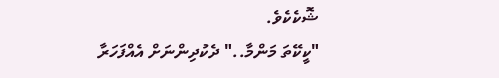ޝޮކެކެވެ.
"ކީކޭތަ މަންމާ.." ދެކުދިންނަށް އެއްފަހަރާ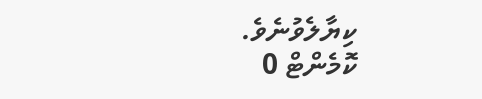ކިޔާލެވުނެވެ.
ކޮމެންޓް 0